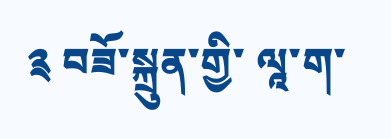༉ བཟོ་སྐྲུན་གྱི་ ལཱ་ག་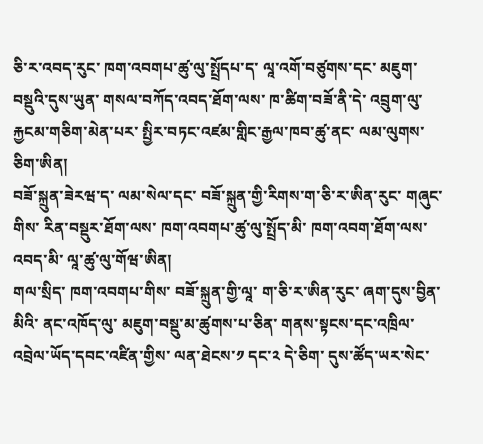ཅི་ར་འབད་རུང་ ཁག་འབགཔ་ཚུ་ལུ་སྤྲོདཔ་ད་ ལཱ་འགོ་བཙུགས་དང་ མཇུག་བསྡུའི་དུས་ཡུན་ གསལ་བཀོད་འབད་ཐོག་ལས་ ཁ་ཚིག་བཟོ་ནི་དེ་ འབྲུག་ལུ་རྐྱངམ་གཅིག་མེན་པར་ སྤྱིར་བཏང་འཛམ་གླིང་རྒྱལ་ཁབ་ཚུ་ནང་ ལམ་ལུགས་ཅིག་ཨིན།
བཟོ་སྐྲུན་ཟེརཝ་ད་ ལམ་སེལ་དང་ བཟོ་སྐྲུན་གྱི་རིགས་ག་ཅི་ར་ཨིན་རུང་ གཞུང་གིས་ རིན་བསྡུར་ཐོག་ལས་ ཁག་འབགཔ་ཚུ་ལུ་སྤྲོད་མི་ ཁག་འབག་ཐོག་ལས་འབད་མི་ ལཱ་ཚུ་ལུ་གོཝ་ཨིན།
གལ་སྲིད་ ཁག་འབགཔ་གིས་ བཟོ་སྐྲུན་གྱི་ལཱ་ ག་ཅི་ར་ཨིན་རུང་ ཞག་དུས་བྱིན་མིའི་ ནང་འཁོད་ལུ་ མཇུག་བསྡུ་མ་ཚུགས་པ་ཅིན་ གནས་སྟངས་དང་འཁྲིལ་ འབྲེལ་ཡོད་དབང་འཛིན་གྱིས་ ལན་ཐེངས་༡ དང་༢ དེ་ཅིག་ དུས་ཚོད་ཡར་སེང་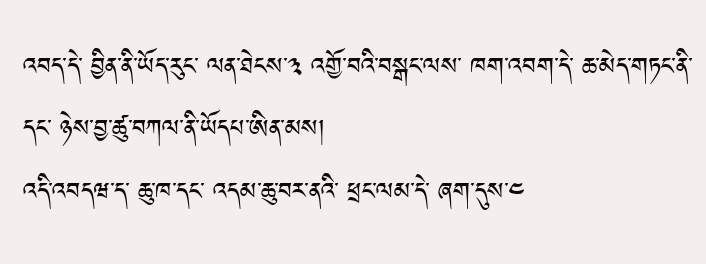འབད་དེ་ བྱིན་ནི་ཡོད་རུང་ ལན་ཐེངས་༣ འགྱོ་བའི་བསྒང་ལས་ ཁག་འབག་དེ་ ཆ་མེད་གཏང་ནི་དང་ ཉེས་བྱ་ཚུ་བཀལ་ནི་ཡོདཔ་ཨིན་མས།
འདི་འབདཝ་ད་ ཆུ་ཁ་དང་ འདམ་ཆུ་བར་ནའི་ ཕྲང་ལམ་དེ་ ཞག་དུས་༤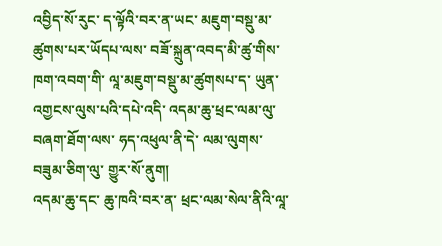འབྱིད་སོ་རུང་ ད་ལྟོའི་བར་ན་ཡང་ མཇུག་བསྡུ་མ་ཚུགས་པར་ཡོདཔ་ལས་ བཟོ་སྐྲུན་འབད་མི་ཚུ་གིས་ ཁག་འབག་གི་ ལཱ་མཇུག་བསྡུ་མ་ཚུགསཔ་ད་ ཡུན་འགྱངས་ལུས་པའི་དཔེ་འདི་ འདམ་ཆུ་ཕྲང་ལམ་ལུ་ བཞག་ཐོག་ལས་ ཧད་འཕུལ་ནི་དེ་ ལམ་ལུགས་བཟུམ་ཅིག་ལུ་ གྱུར་སོ་ནུག།
འདམ་ཆུ་དང་ ཆུ་ཁའི་བར་ན་ ཕྲང་ལམ་སེལ་ནིའི་ལཱ་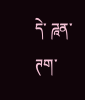དེ་ ཌཱན་ཊག་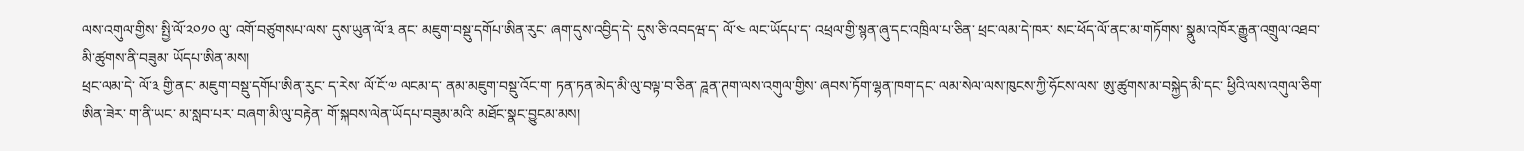ལས་འགུལ་གྱིས་ སྤྱི་ལོ་༢༠༡༠ ལུ་ འགོ་བཙུགསཔ་ལས་ དུས་ཡུན་ལོ་༣ ནང་ མཇུག་བསྡུ་དགོཔ་ཨིན་རུང་ ཞག་དུས་འབྱིད་དེ་ དུས་ཅི་འབདཝ་ད་ ལོ་༤ ལང་ཡོདཔ་ད་ འཕྲལ་གྱི་སྙན་ཞུ་དང་འཁྲིལ་པ་ཅིན་ ཕྲང་ལམ་དེ་ཁར་ སང་ཕོད་ལོ་ནང་མ་གཏོགས་ སྣུམ་འཁོར་རྒྱུན་འགྲུལ་འཐབ་མི་ཚུགས་ནི་བཟུམ་ ཡོདཔ་ཨིན་མས།
ཕྲང་ལམ་དེ་ ལོ་༣ གྱི་ནང་ མཇུག་བསྡུ་དགོཔ་ཨིན་རུང་ ད་རེས་ ལོ་ངོ་༧ ལངམ་ད་ ནམ་མཇུག་བསྡུ་འོང་ག་ ཏན་ཏན་མེད་མི་ལུ་བལྟ་བ་ཅིན་ ཌཱན་ཊག་ལས་འགུལ་གྱིས་ ཞབས་ཏོག་ལྷན་ཁག་དང་ ལམ་སེལ་ལས་ཁུངས་ཀྱི་ཧོངས་ལས་ ཨུ་ཚུགས་མ་བསྐྱེད་མི་དང་ ཕྱིའི་ལས་འགུལ་ཅིག་ཨིན་ཟེར་ ག་ནི་ཡང་ མ་སླབ་པར་ བཞག་མི་ལུ་བརྟེན་ གོ་སྐབས་ལེན་ཡོདཔ་བཟུམ་མའི་ མཐོང་སྣང་བྱུངམ་མས།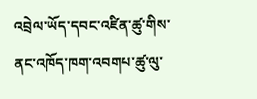འབྲེལ་ཡོད་དབང་འཛིན་ཚུ་གིས་ ནང་འཁོད་ཁག་འབགཔ་ཚུ་ལུ་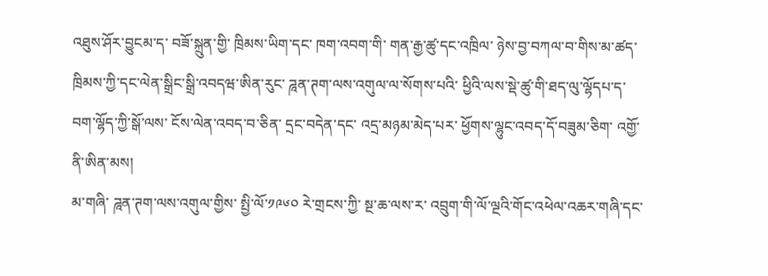འཐུས་ཤོར་བྱུངམ་ད་ བཟོ་སྐྲུན་གྱི་ ཁྲིམས་ཡིག་དང་ ཁག་འབག་གི་ གན་རྒྱ་ཚུ་དང་འཁྲིལ་ ཉེས་བྱ་བཀལ་བ་གིས་མ་ཚད་ ཁྲིམས་ཀྱི་དང་ལེན་སྒྲིང་སྒྲི་འབདཝ་ཨིན་རུང་ ཌཱན་ཊག་ལས་འགུལ་ལ་སོགས་པའི་ ཕྱིའི་ལས་སྡེ་ཚུ་གི་ཐད་ལུ་ལྷོདཔ་ད་ བག་ལྷོད་ཀྱི་སྒོ་ལས་ ངོས་ལེན་འབད་བ་ཅིན་ དྲང་བདེན་དང་ འདྲ་མཉམ་མེད་པར་ ཕྱོགས་ལྷུང་འབད་དོ་བཟུམ་ཅིག་ འགྱོ་ནི་ཨིན་མས།
མ་གཞི་ ཌཱན་ཊག་ལས་འགུལ་གྱིས་ སྤྱི་ལོ་༡༩༦༠ རེ་གྲངས་ཀྱི་ སྔ་ཆ་ལས་ར་ འབྲུག་གི་ལོ་ལྔའི་གོང་འཕེལ་འཆར་གཞི་དང་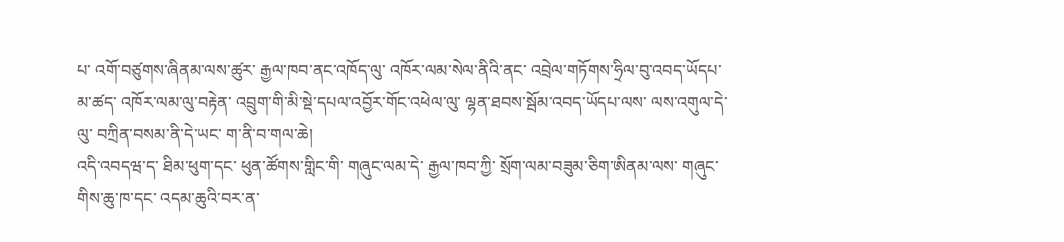པ་ འགོ་བཙུགས་ཞིནམ་ལས་ཚུར་ རྒྱལ་ཁབ་ནང་འཁོད་ལུ་ འཁོར་ལམ་སེལ་ནིའི་ནང་ འབྲེལ་གཏོགས་ཧྲིལ་བུ་འབད་ཡོདཔ་མ་ཚད་ འཁོར་ལམ་ལུ་བརྟེན་ འབྲུག་གི་མི་སྡེ་དཔལ་འབྱོར་གོང་འཕེལ་ལུ་ ལྷན་ཐབས་སྦོམ་འབད་ཡོདཔ་ལས་ ལས་འགུལ་དེ་ལུ་ བཀྲིན་བསམ་ནི་དེ་ཡང་ ག་ནི་བ་གལ་ཆེ།
འདི་འབདཝ་ད་ ཐིམ་ཕུག་དང་ ཕུན་ཚོགས་གླིང་གི་ གཞུང་ལམ་དེ་ རྒྱལ་ཁབ་ཀྱི་ སྲོག་ལམ་བཟུམ་ཅིག་ཨིནམ་ལས་ གཞུང་གིས་ཆུ་ཁ་དང་ འདམ་ཆུའི་བར་ན་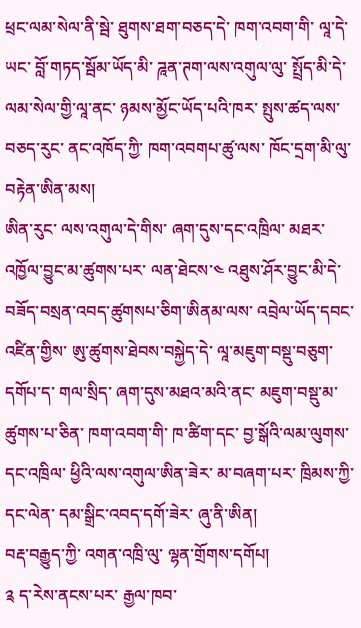ཕྲང་ལམ་སེལ་ནི་སྦེ་ ཐུགས་ཐག་བཅད་དེ་ ཁག་འབག་གི་ ལཱ་དེ་ཡང་ བློ་གཏད་སྦོམ་ཡོད་མི་ ཌཱན་ཊག་ལས་འགུལ་ལུ་ སྤྲོད་མི་དེ་ ལམ་སེལ་གྱི་ལཱ་ནང་ ཉམས་མྱོང་ཡོད་པའི་ཁར་ སྤུས་ཚད་ལས་བཅད་རུང་ ནང་འཁོད་ཀྱི་ ཁག་འབགཔ་ཚུ་ལས་ ཁོང་དྲག་མི་ལུ་བརྟེན་ཨིན་མས།
ཨིན་རུང་ ལས་འགུལ་དེ་གིས་ ཞག་དུས་དང་འཁྲིལ་ མཐར་འཁྱོལ་བྱུང་མ་ཚུགས་པར་ ལན་ཐེངས་༤ འཐུས་ཤོར་བྱུང་མི་དེ་ བཟོད་བསྲན་འབད་ཚུགསཔ་ཅིག་ཨིནམ་ལས་ འབྲེལ་ཡོད་དབང་འཛིན་གྱིས་ ཨུ་ཚུགས་ཐེབས་བསྐྱེད་དེ་ ལཱ་མཇུག་བསྡུ་བཅུག་དགོཔ་ད་ གལ་སྲིད་ ཞག་དུས་མཐའ་མའི་ནང་ མཇུག་བསྡུ་མ་ཚུགས་པ་ཅིན་ ཁག་འབག་གི་ ཁ་ཚིག་དང་ བྱ་སྒོའི་ལམ་ལུགས་དང་འཁྲིལ་ ཕྱིའི་ལས་འགུལ་ཨིན་ཟེར་ མ་བཞག་པར་ ཁྲིམས་ཀྱི་དང་ལེན་ དམ་སྒྲིང་འབད་དགོ་ཟེར་ ཞུ་ནི་ཨིན།
བརྡ་བརྒྱུད་ཀྱི་ འགན་འཁྲི་ལུ་ ལྷན་གྲོགས་དགོཔ།
༉ ད་རེས་ནངས་པར་ རྒྱལ་ཁབ་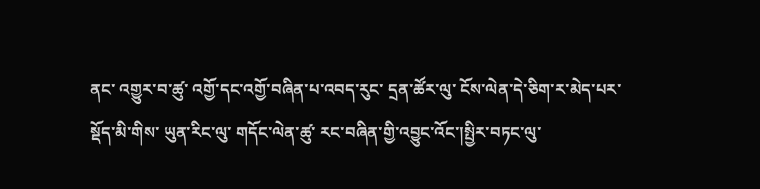ནང་ འགྱུར་བ་ཚུ་ འགྱོ་དང་འགྱོ་བཞིན་པ་འབད་རུང་ དྲན་ཚོར་ལུ་ ངོས་ལེན་དེ་ཅིག་ར་མེད་པར་ སྡོད་མི་གིས་ ཡུན་རིང་ལུ་ གདོང་ལེན་ཚུ་ རང་བཞིན་གྱི་འབྱུང་འོང་།སྤྱིར་བཏང་ལུ་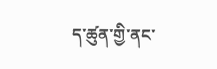ད་ཚུན་གྱི་ནང་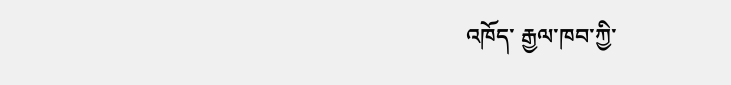འཁོད་ རྒྱལ་ཁབ་ཀྱི་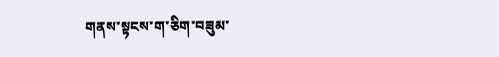གནས་སྟངས་ག་ཅིག་བཟུམ་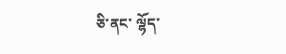ཅི་ནང་ ལྷོད་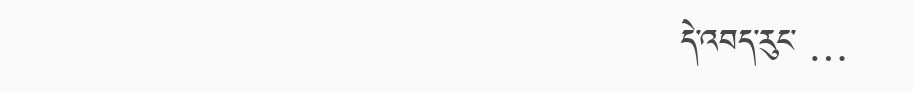དེ་འབད་རུང་ …